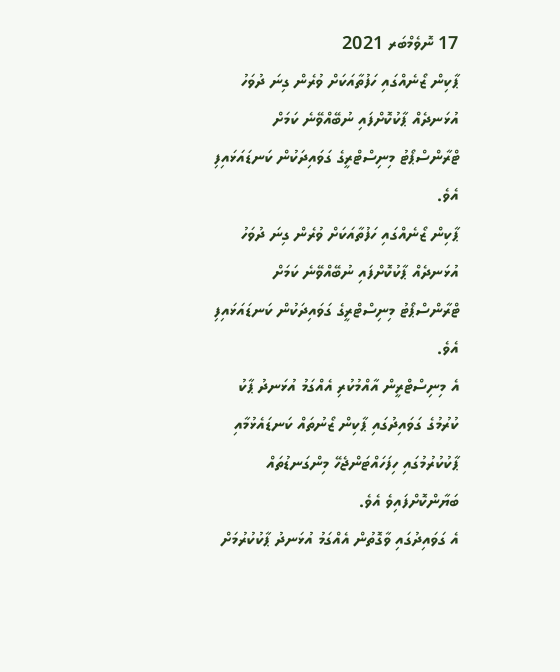17 ނޮވެމްބަރ 2021
ޕާކިން ޒޯނެއްގައި ހަފުތާއަކަށް ވުރެން ގިނަ ދުވަހު އުޅަނދެއް ޕާކުކޮށްފައި ނުބޭއްވޭނެ ކަމަށް ޓްރާންސްޕޯޓު މިނިސްޓްރީގެ ގަވައިދަކުން ކަނޑައަޅައިފި އެވެ.
ޕާކިން ޒޯނެއްގައި ހަފުތާއަކަށް ވުރެން ގިނަ ދުވަހު އުޅަނދެއް ޕާކުކޮށްފައި ނުބޭއްވޭނެ ކަމަށް ޓްރާންސްޕޯޓު މިނިސްޓްރީގެ ގަވައިދަކުން ކަނޑައަޅައިފި އެވެ.
އެ މިނިސްޓްރީން އާއްމުކުރި އެއްގަމު އުޅަނދު ޕާކު ކުރުމުގެ ގަވައިދުގައި ޕާކިން ޒޯނުތައް ކަނޑައެޅުމާއި ޕާކުކުރުމުގައި ހިފަހައްޓަންޖެހޭ މިންގަނޑުތައް ބަޔާންކޮށްފައިވެ އެވެ.
އެ ގަވައިދުގައި ވާގޮތުން އެއްގަމު އުޅަނދު ޕާކުކުރުމަށް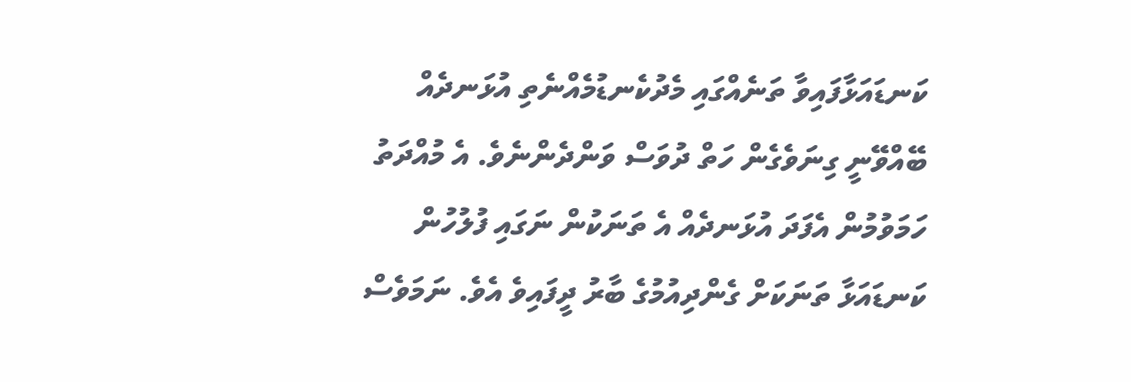ކަނޑައަޅާފައިވާ ތަނެއްގައި މެދުކެނޑުމެއްނެތި އުޅަނދެއް ބޭއްވޭނީ ގިނަވެގެން ހަތް ދުވަސް ވަންދެންނެވެ. އެ މުއްދަތު ހަމަވުމުން އެފަދަ އުޅަނދެއް އެ ތަނަކުން ނަގައި ފުލުހުން ކަނޑައަޅާ ތަނަކަށް ގެންދިއުމުގެ ބާރު ދީފައިވެ އެވެ. ނަމަވެސް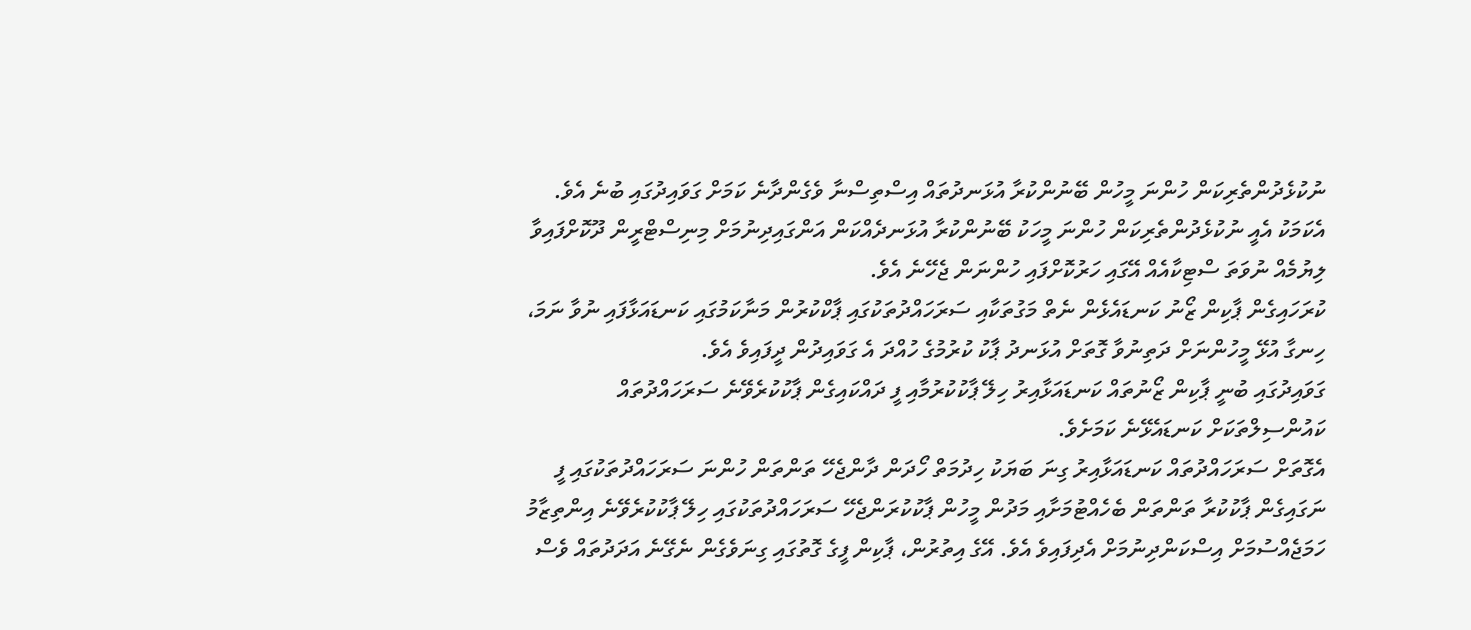ނުކުޅެދުންތެރިކަން ހުންނަ މީހުން ބޭނުންކުރާ އުޅަނދުތައް އިސްތިސްނާ ވެގެންދާނެ ކަމަށް ގަވައިދުގައި ބުނެ އެވެ.
އެކަމަކު އެއީ ނުކުޅެދުންތެރިކަން ހުންނަ މީހަކު ބޭނުންކުރާ އުޅަނދެއްކަން އަންގައިދިނުމަށް މިނިސްޓްރީން ދޫކޮށްފައިވާ ލިޔުމެއް ނުވަތަ ސްޓިކާއެއް އޭގައި ހަރުކޮށްފައި ހުންނަން ޖެހޭނެ އެވެ.
ކުރަހައިގެން ޕާކިން ޒޯނު ކަނޑައެޅެން ނެތް މަގުތަކާއި ސަރަހައްދުތަކުގައި ޕާކްކުރުން މަނާކަމުގައި ކަނޑައަޅާފައި ނުވާ ނަމަ، ހިނގާ އުޅޭ މީހުންނަށް ދަތިނުވާ ގޮތަށް އުޅަނދު ޕާކު ކުރުމުގެ ހުއްދަ އެ ގަވައިދުން ދީފައިވެ އެވެ.
ގަވައިދުގައި ބުނީ ޕާކިން ޒޯނުތައް ކަނޑައަޅާއިރު ހިލޭ ޕާކުކުރުމާއި ފީ ދައްކައިގެން ޕާކުކުރެވޭނެ ސަރަހައްދުތައް ކައުންސިލްތަކަށް ކަނޑައެޅޭނެ ކަމަށެވެ.
އެގޮތަށް ސަރަހައްދުތައް ކަނޑައަޅާއިރު ގިނަ ބަޔަކު ހިދުމަތް ހޯދަން ދާންޖެހޭ ތަންތަން ހުންނަ ސަރަހައްދުތަކުގައި ފީ ނަގައިގެން ޕާކުކުރާ ތަންތަން ބެހެއްޓުމަށާއި މަދުން މީހުން ޕާކުކުރަންޖެހޭ ސަރަހައްދުތަކުގައި ހިލޭ ޕާކުކުރެވޭނެ އިންތިޒާމު ހަމަޖެއްސުމަށް އިސްކަންދިނުމަށް އެދިފައިވެ އެވެ. އޭގެ އިތުރުން، ޕާކިން ފީގެ ގޮތުގައި ގިނަވެގެން ނެގޭނެ އަދަދުތައް ވެސް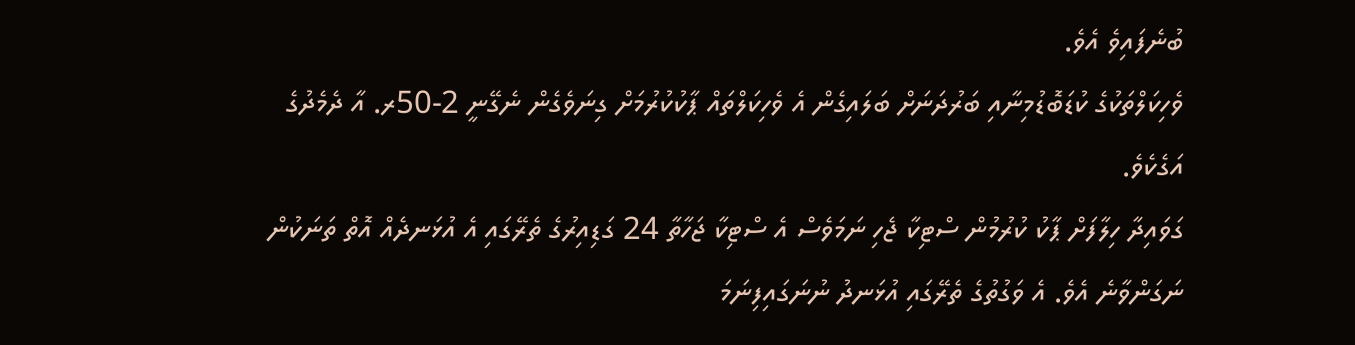ބުނެފައިވެ އެވެ.
ވެހިކަލްތަކުގެ ކުޑަބޮޑުމިނާއި ބަރުދަނަށް ބަލައިގެން އެ ވެހިކަލްތައް ޕާކުކުރުމަށް ގިނަވެގެން ނެގޭނީ 2-50ރ. އާ ދެމެދުގެ އަގެކެވެ.
ގަވައިދާ ހިލާފަށް ޕާކު ކުރުމުން ސްޓިކާ ޖެހި ނަމަވެސް އެ ސްޓިކާ ޖަހާތާ 24 ގަޑިއިރުގެ ތެރޭގައި އެ އުޅަނދެއް އޮތް ތަނަކުން ނަގަންވާނެ އެވެ. އެ ވަގުތުގެ ތެރޭގައި އުޅަނދު ނުނަގައިފިނަމަ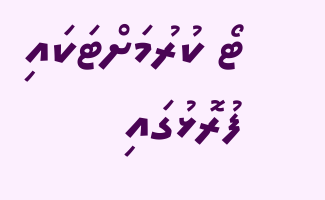ޓޯ ކުރުމަށްޓަކައި ފުރޮޅުގައި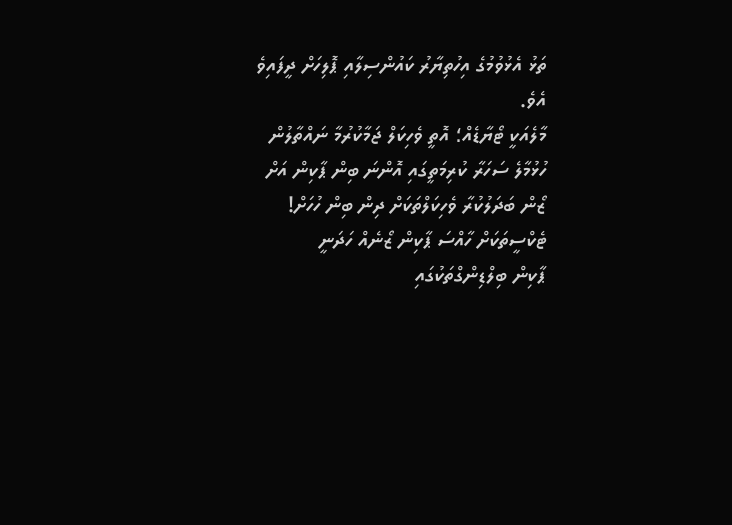ތަޅު އެޅުވުމުގެ އިހުތިޔާރު ކައުންސިލާއި ޕޮލިހަށް ދީފައިވެ އެވެ.
މާލެއަކީ ޓޯޔާޑެއް؛ އޮތީ ވެހިކަލް ޖަމާކުރުމާ ނައްތާލުން
ހުޅުމާލެ ސަހަރާ ކުރިމަތީގައި އޮންނަ ބިން ޕާކިން އަށް
ޒޯން ބަދަލުކުރާ ވެހިކަލްތަކަށް ދިން ބިން ހުހަށް!
ޓެކްސީތަކަށް ހާއްސަ ޕާކިން ޒޯނެއް ހަދަނީ
ޕާކިން ބިލްޑިންގްތަކުގައި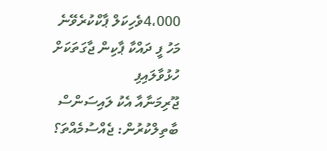4،000ވެހިކަލް ޕާކްކުރެވޭނެ
މަހު ފީ ދައްކާ ޕާކިން ޖާގަތަކަށް ހުޅުވާލައިފި
ޖޫރިމަނާއާ އެކު ލައިސަންސް ބާތިލްކުރުން: ޖެއްސުމެއްތަ؟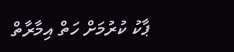ޕާކު ކުރުމަށް ހަތް އިމާރާތް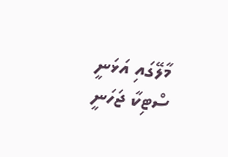މާލޭގައި އަޅަނީ
ސްޓިކާ ޖަހަނީ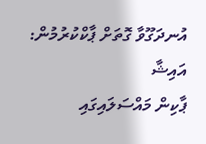އުނދަގޫވާ ގޮތަށް ޕާކްކުރުމުން: އައިޝާ
ޕާކިން މައްސަލައިގައި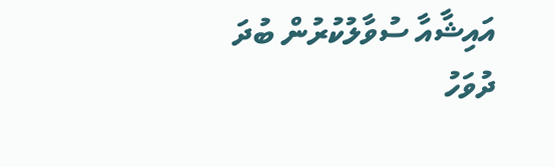އައިޝާއާ ސުވާލުކުރުން ބުދަ ދުވަހު